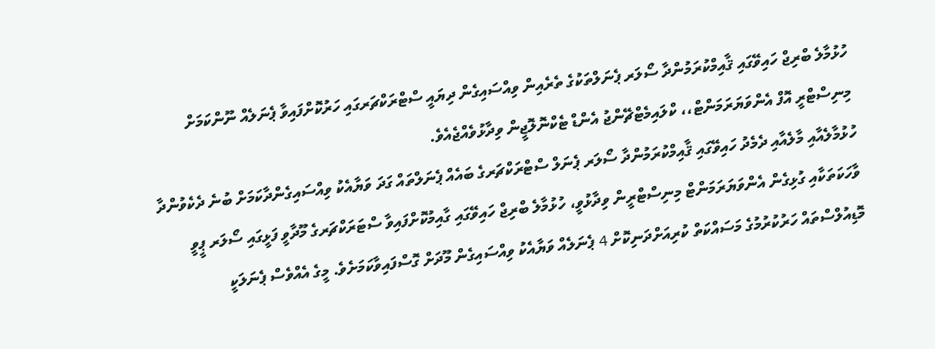ހުޅުމާލެ ބްރިޖް ހައިވޭގައި ޤާއިމްކުރަމުންދާ ސޯލަރ ޕެނަލްތަކުގެ ތެރެއިން ވިއްސައިގެން ދިޔައީ ސްޓްރަކްޗަރގައި ހަރުކޮށްފައިވާ ޕެނަލެއް ނޫންކަމަށް މިނިސްޓްރީ އޮފް އެންވަޔަރަމަންޓް،، ކްލައިމެޓްޗޭންޖު އެންޑް ޓެކްނޮލޮޖީން ވިދާޅުވެއްޖެއެވެ.
ހުޅުމާލެއާއި މާލެއާއި ދެމެދު ހައިވޭގައި ޤާއިމްކުރަމުންދާ ސޯލަރ ޕެނަލް ސްޓްރަކްޗަރގެ ބައެއް ޕެނަލްތައް ގަދަ ވަޔާއެކު ވިއްސައިގެންދާކަމަށް ބުނެ ދެކެވުންދާ ވާހަކަތަކާއި ގުޅިގެން އެންވަޔަރަމަންޓް މިނިސްޓްރީން ވިދާޅުވީ، ހުޅުމާލެ ބްރިޖް ހައިވޭގައި ގާއިމުކޮށްފައިވާ ސްޓަރަކްޗަރގެ މޫދާވީ ފަޅީގައި ސޯލަރ ޕީވީ މޮޑިއުލްސްތައް ހަރުކުރުމުގެ މަސައްކަތް ކުރިއަށްދަނިކޮށް 4 ޕެނަލެއް ވަޔާއެކު ވިއްސައިގެން މޫދަށް ގޮސްފައިވާކަމަށެވެ. މީގެ އެއްވެސް ޕެނަލަކީ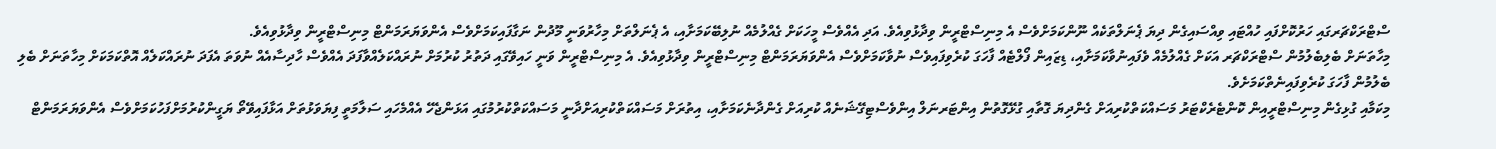ސްޓްރަކްޗަރގައި ހަރުކޮށްފައި ހުއްޓައި ވިއްސައިގެން ދިޔަ ޕެނަލްތަކެއް ނޫންކަމަށްވެސް އެ މިނިސްޓްރީން ވިދާޅުވިއެވެ. އަދި އެއްވެސް މީހަކަށް ގެއްލުމެއް ނުލިބޭކަމަށާއި، އެ ޕެނަލްތަށް މިހާރުވަނީ މޫދުން ނަގާފައިކަމަށްވެސް އެންވަޔަރަމަންޓް މިނިސްޓްރީން ވިދާޅުވިއެވެ.
މިހާތަނަށް ބެލިބެލުމުން ސްޓްރަކްޗަރ އަކަށް ގެއްލުމެއް ވެފައިނުވާކަމަށާއި، ޑިޒައިން ފޯލްޓެއް ފާހަގަ ކުރެވިފައިވެސް ނުވާކަމަށްވެސް އެންވަޔަރަމަންޓް މިނިސްޓްރީން ވިދާޅުވިއެވެ. އެ މިނިސްޓްރީން ވަނީ ހައިވޭގައި ދަތުރު ކުރުމަށް ނުރައްކަލެއްވާފަދަ އެއްވެސް ހާދިސާއެއް ނުވަތަ އެފަދަ ނުރައްކަލެއް އޮތްކަމަކަށް މިހާތަނަށް ބެލި ބެލުމުން ފާހަގަ ކުރެވިފައިނެތްކަމަށެވެ.
މިކަމާއި ގުޅިގެން މިނިސްޓްރީއިން ކޮންޓެރެކްޓަރު މަސައްކަތްކުރިއަށް ގެންދިޔަ ގޮތާއި ގުޅޭގޮތުން އިންޓަރނަލް އިންވެސްޓިގޭޝަނެއް ކުރިއަށް ގެންދާނެކަމަށާއި، އިތުރަށް މަސައްކަތްކުރިއަށްދާނީ މަސައްކަތްކުރުމުގައި އަޅަންޖެހޭ އެއްމެހައި ސަލާމަތީ ފިޔަވަޅުތަށް އަޅާފައިވޭތޯ ޔަގީންކުރުމަށްފަހުކަމަށްވެސް އެންވަޔަރަމަންޓް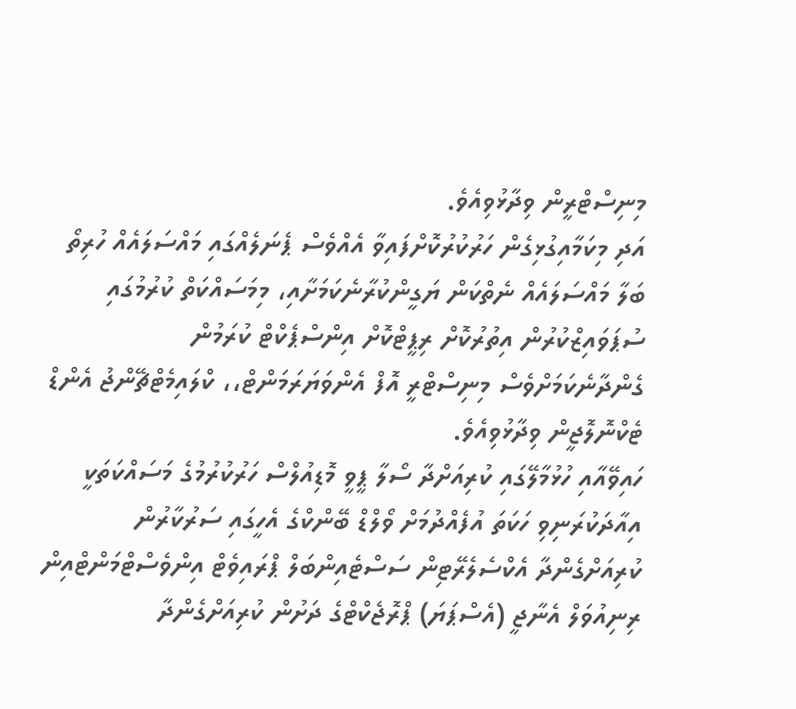މިނިސްޓްރީން ވިދާޅުވިއެވެ.
އަދި މިކަމާއިގުޅިގެން ހަރުކުރުކޮށްފައިވާ އެއްވެސް ޕެނަލެއްގައި މައްސަލައެއް ހުރިތޯ ބަލާ މައްސަލައެއް ނެތްކަން ޔަގީންކުރާނެކަމަށާއި، މިމަސައްކަތް ކުރުމުގައި ސުޕަވައިޒްކުރުން އިތުރުކޮށް ރިޕީޓްކޮށް އިންސްޕެކްޓް ކުރަމުން ގެންދާނެކަމަށްވެސް މިނިސްޓްރީ އޮފް އެންވަޔަރަމަންޓް،، ކްލައިމެޓްޗޭންޖު އެންޑް ޓެކްނޮލޮޖީން ވިދާޅުވިއެވެ.
ހައިވޭއާއި ހުޅުމާލޭގައި ކުރިއަށްދާ ސޯލާ ޕީވީ މޮޑިއުލްސް ހަރުކުރުމުގެ މަސައްކަތަކީ އިއާދަކުރަނިވި ހަކަތަ އުފެއްދުމަށް ވޯލްޑް ބޭންކްގެ އެހީގައި ސަރުކާރުން ކުރިއަށްގެންދާ އެކްސެލެރޭޓިން ސަސްޓެއިންބަލް ޕްރައިވެޓް އިންވެސްޓްމަންޓްއިން ރިނިއުވަލް އެނާޖީ (އެސްޕަޔަ) ޕްރޮޖެކްޓްގެ ދަށުން ކުރިއަށްގެންދާ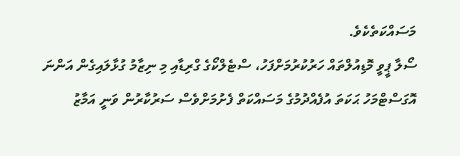މަސައްކަތެކެވެ.
ސޯލާ ޕީވީ މޮޑިއުލްތައް ހަރުކުރުމަށްފަހު، ސްޓެލްކޯގެ ގްރިޑާއި މި ނިޒާމު ގުޅާލައިގެން އަންނަ އޮގަސްޓްމަހު ޙަކަތަ އުފެއްދުމުގެ މަސައްކަތް ފެށުމަށްވެސް ސަރުކާރުން ވަނީ އަމާޒު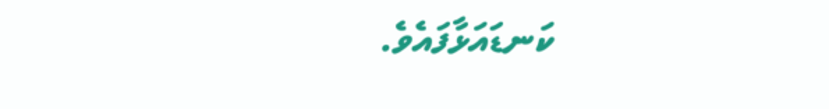ކަނޑައަޅާފައެވެ.